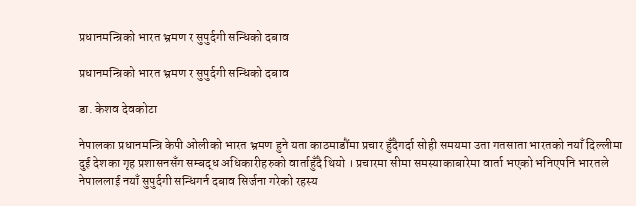प्रधानमन्त्रिको भारत भ्रमण र सुपुर्दगी सन्धिको दबाव

प्रधानमन्त्रिको भारत भ्रमण र सुपुर्दगी सन्धिको दबाव

डा. केशव देवकोटा

नेपालका प्रधानमन्त्रि केपी ओलीको भारत भ्रमण हुने यता काठमाडौंमा प्रचार हुँदैगर्दा सोही समयमा उता गतसाता भारतको नयाँ दिल्लीमा दुई देशका गृह प्रशासनसँग सम्बद्ध अधिकारीहरुको वार्ताहुँदै थियो । प्रचारमा सीमा समस्याकाबारेमा वार्ता भएको भनिएपनि भारतले नेपाललाई नयाँ सुपुर्दगी सन्धिगर्न दबाव सिर्जना गरेको रहस्य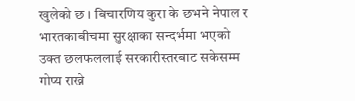खुलेको छ । बिचारणिय कुरा के छभने नेपाल र भारतकाबीचमा सुरक्षाका सन्दर्भमा भएको उक्त छलफललाई सरकारीस्तरबाट सकेसम्म गोप्य राख्ने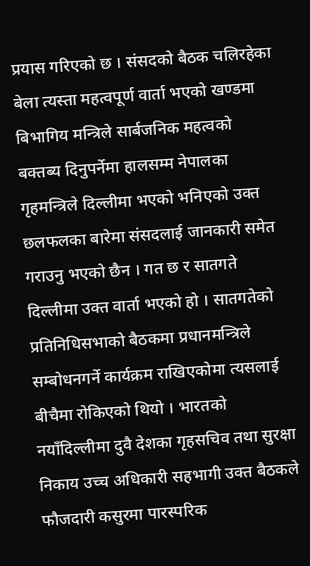प्रयास गरिएको छ । संसदको बैठक चलिरहेका बेला त्यस्ता महत्वपूर्ण वार्ता भएको खण्डमा बिभागिय मन्त्रिले सार्बजनिक महत्वको बक्तब्य दिनुपर्नेमा हालसम्म नेपालका गृहमन्त्रिले दिल्लीमा भएको भनिएको उक्त छलफलका बारेमा संसदलाई जानकारी समेत गराउनु भएको छैन । गत छ र सातगते दिल्लीमा उक्त वार्ता भएको हो । सातगतेको प्रतिनिधिसभाको बैठकमा प्रधानमन्त्रिले सम्बोधनगर्ने कार्यक्रम राखिएकोमा त्यसलाई बीचैमा रोकिएको थियो । भारतको नयाँदिल्लीमा दुवै देशका गृहसचिव तथा सुरक्षा निकाय उच्च अधिकारी सहभागी उक्त बैठकले फौजदारी कसुरमा पारस्परिक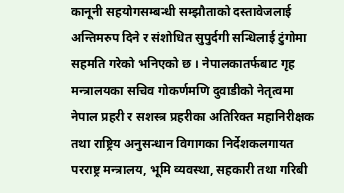कानूनी सहयोगसम्बन्धी सम्झौताको दस्तावेजलाई अन्तिमरुप दिने र संशोधित सुपुर्दगी सन्धिलाई टुंगोमा सहमति गरेको भनिएको छ । नेपालकातर्फबाट गृह मन्त्रालयका सचिव गोकर्णमणि दुवाडीको नेतृत्वमा नेपाल प्रहरी र सशस्त्र प्रहरीका अतिरिक्त महानिरीक्षक तथा राष्ट्रिय अनुसन्धान विगागका निर्देशकलगायत परराष्ट्र मन्त्रालय, भूमि व्यवस्था, सहकारी तथा गरिबी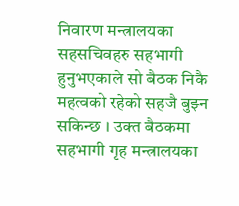निवारण मन्त्रालयका सहसचिवहरु सहभागी हुनुभएकाले सो बैठक निकै महत्वको रहेको सहजै बुझ्न सकिन्छ । उक्त बैठकमा सहभागी गृह मन्त्रालयका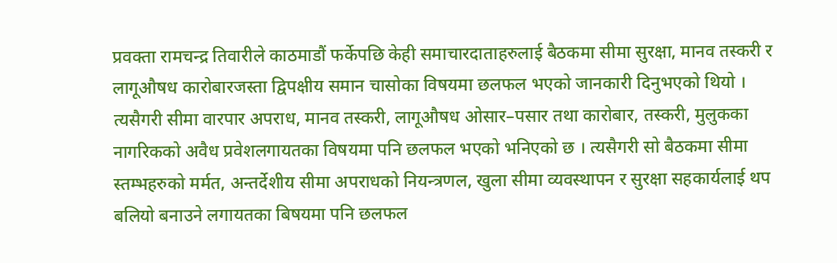प्रवक्ता रामचन्द्र तिवारीले काठमाडौं फर्केपछि केही समाचारदाताहरुलाई बैठकमा सीमा सुरक्षा, मानव तस्करी र लागूऔषध कारोबारजस्ता द्विपक्षीय समान चासोका विषयमा छलफल भएको जानकारी दिनुभएको थियो । त्यसैगरी सीमा वारपार अपराध, मानव तस्करी, लागूऔषध ओसार–पसार तथा कारोबार, तस्करी, मुलुकका नागरिकको अवैध प्रवेशलगायतका विषयमा पनि छलफल भएको भनिएको छ । त्यसैगरी सो बैठकमा सीमा स्तम्भहरुको मर्मत, अन्तर्देशीय सीमा अपराधको नियन्त्रणल, खुला सीमा व्यवस्थापन र सुरक्षा सहकार्यलाई थप बलियो बनाउने लगायतका बिषयमा पनि छलफल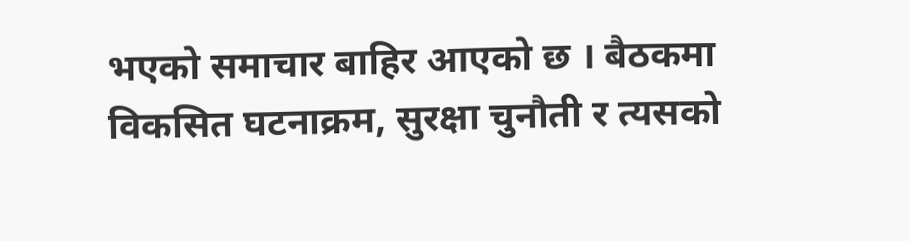भएको समाचार बाहिर आएको छ । बैठकमा विकसित घटनाक्रम, सुरक्षा चुनौती र त्यसको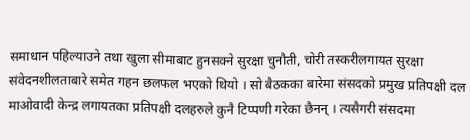समाधान पहिल्याउने तथा खुला सीमाबाट हुनसक्ने सुरक्षा चुनौती, चोरी तस्करीलगायत सुरक्षा संवेदनशीलताबारे समेत गहन छलफल भएको थियो । सो बैठकका बारेमा संसदको प्रमुख प्रतिपक्षी दल माओवादी केन्द्र लगायतका प्रतिपक्षी दलहरुले कुनै टिप्पणी गरेका छैनन् । त्यसैगरी संसदमा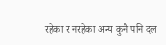रहेका र नरहेका अन्य कुनै पनि दल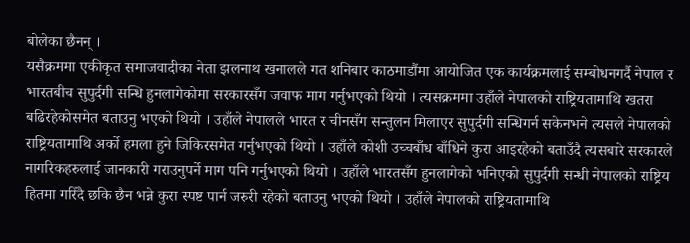बोलेका छैनन् ।
यसैक्रममा एकीकृत समाजवादीका नेता झलनाथ खनालले गत शनिबार काठमाडौंमा आयोजित एक कार्यक्रमलाई सम्बोधनगर्दै नेपाल र भारतबीच सुपुर्दगी सन्धि हुनलागेकोमा सरकारसँग जवाफ माग गर्नुभएको थियो । त्यसक्रममा उहाँले नेपालको राष्ट्रियतामाथि खतरा बढिरहेकोसमेत बताउनु भएको थियो । उहाँले नेपालले भारत र चीनसँग सन्तुलन मिलाएर सुपुर्दगी सन्धिगर्न सकेनभने त्यसले नेपालको राष्ट्रियतामाथि अर्को हमला हुने जिकिरसमेत गर्नुभएको थियो । उहाँले कोशी उच्चबाँध बाँधिने कुरा आइरहेको बताउँदै त्यसबारे सरकारले नागरिकहरुलाई जानकारी गराउनुपर्ने माग पनि गर्नुभएको थियो । उहाँले भारतसँग हुनलागेको भनिएको सुपुर्दगी सन्धी नेपालको राष्ट्रिय हितमा गरिँदै छकि छैन भन्ने कुरा स्पष्ट पार्न जरुरी रहेको बताउनु भएको थियो । उहाँले नेपालको राष्ट्रियतामाथि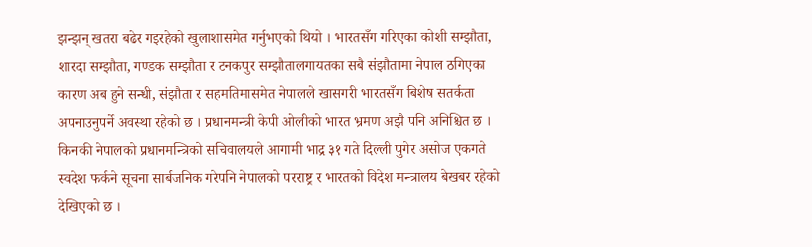झन्झन् खतरा बढेर गइरहेको खुलाशासमेत गर्नुभएको थियो । भारतसँग गरिएका कोशी सम्झौता, शारदा सम्झौता, गण्डक सम्झौता र टनकपुर सम्झौतालगायतका सबै संझौतामा नेपाल ठगिएका कारण अब हुने सन्धी, संझौता र सहमतिमासमेत नेपालले खासगरी भारतसँग बिशेष सतर्कता अपनाउनुपर्ने अवस्था रहेको छ । प्रधानमन्त्री केपी ओलीको भारत भ्रमण अझै पनि अनिश्चित छ । किनकी नेपालको प्रधानमन्त्रिको सचिवालयले आगामी भाद्र ३१ गते दिल्ली पुगेर असोज एकगते स्वदेश फर्कने सूचना सार्बजनिक गरेपनि नेपालको परराष्ट्र र भारतको विदेश मन्त्रालय बेखबर रहेको देखिएको छ ।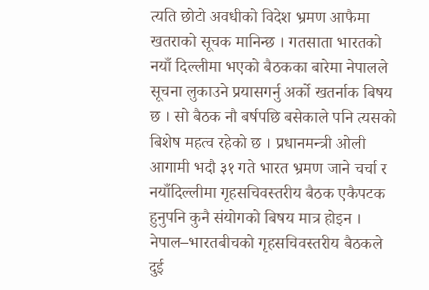त्यति छोटो अवधीको विदेश भ्रमण आफैमा खतराको सूचक मानिन्छ । गतसाता भारतको नयाँ दिल्लीमा भएको बैठकका बारेमा नेपालले सूचना लुकाउने प्रयासगर्नु अर्को खतर्नाक बिषय छ । सो बैठक नौ बर्षपछि बसेकाले पनि त्यसको बिशेष महत्व रहेको छ । प्रधानमन्त्री ओली आगामी भदौ ३१ गते भारत भ्रमण जाने चर्चा र नयाँदिल्लीमा गृहसचिवस्तरीय बैठक एकैपटक हुनुपनि कुनै संयोगको बिषय मात्र होइन ।
नेपाल–भारतबीचको गृहसचिवस्तरीय बैठकले दुई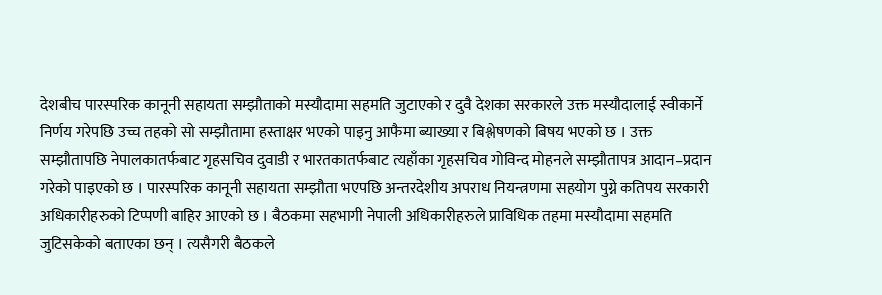देशबीच पारस्परिक कानूनी सहायता सम्झौताको मस्यौदामा सहमति जुटाएको र दुवै देशका सरकारले उक्त मस्यौदालाई स्वीकार्ने निर्णय गरेपछि उच्च तहको सो सम्झौतामा हस्ताक्षर भएको पाइनु आफैमा ब्याख्या र बिश्लेषणको बिषय भएको छ । उक्त सम्झौतापछि नेपालकातर्फबाट गृहसचिव दुवाडी र भारतकातर्फबाट त्यहाँका गृहसचिव गोविन्द मोहनले सम्झौतापत्र आदान–प्रदान गरेको पाइएको छ । पारस्परिक कानूनी सहायता सम्झौता भएपछि अन्तरदेशीय अपराध नियन्त्रणमा सहयोग पुग्ने कतिपय सरकारी अधिकारीहरुको टिप्पणी बाहिर आएको छ । बैठकमा सहभागी नेपाली अधिकारीहरुले प्राविधिक तहमा मस्यौदामा सहमति जुटिसकेको बताएका छन् । त्यसैगरी बैठकले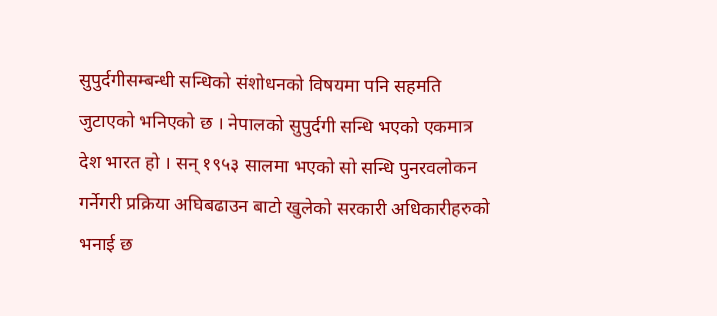सुपुर्दगीसम्बन्धी सन्धिको संशोधनको विषयमा पनि सहमति जुटाएको भनिएको छ । नेपालको सुपुर्दगी सन्धि भएको एकमात्र देश भारत हो । सन् १९५३ सालमा भएको सो सन्धि पुनरवलोकन गर्नेगरी प्रक्रिया अघिबढाउन बाटो खुलेको सरकारी अधिकारीहरुको भनाई छ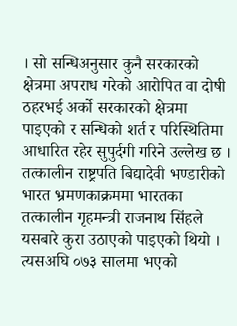। सो सन्धिअनुसार कुनै सरकारको क्षेत्रमा अपराध गरेको आरोपित वा दोषी ठहरभई अर्को सरकारको क्षेत्रमा पाइएको र सन्धिको शर्त र परिस्थितिमा आधारित रहेर सुपुर्दगी गरिने उल्लेख छ । तत्कालीन राष्ट्रपति बिद्यादेवी भण्डारीको भारत भ्रमणकाक्रममा भारतका तत्कालीन गृहमन्त्री राजनाथ सिंहले यसबारे कुरा उठाएको पाइएको थियो । त्यसअघि ०७३ सालमा भएको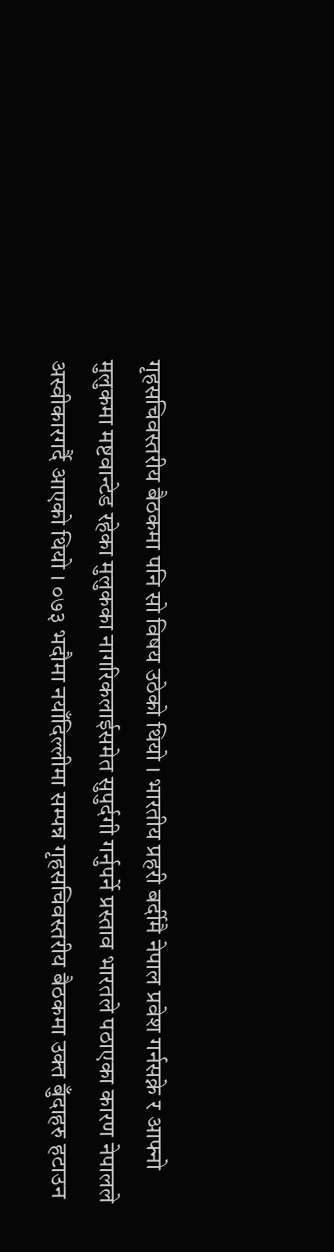गृहसचिवस्तरीय बैठकमा पनि सो विषय उठेको थियो । भारतीय प्रहरी बर्दीमै नेपाल प्रवेश गर्नसक्ने र आफ्नो मुलुकमा मष्टवान्टेड रहेका मुलुकका नागरिकलाईसमेत सुपुर्दगी गर्नुपर्ने प्रस्ताव भारतले पठाएका कारण नेपालले अस्वीकारगर्दै आएको थियो । ०७३ भदौमा नयाँदिल्लीमा सम्पन्न गृहसचिवस्तरीय बैठकमा उक्त बुँदाहरु हटाउन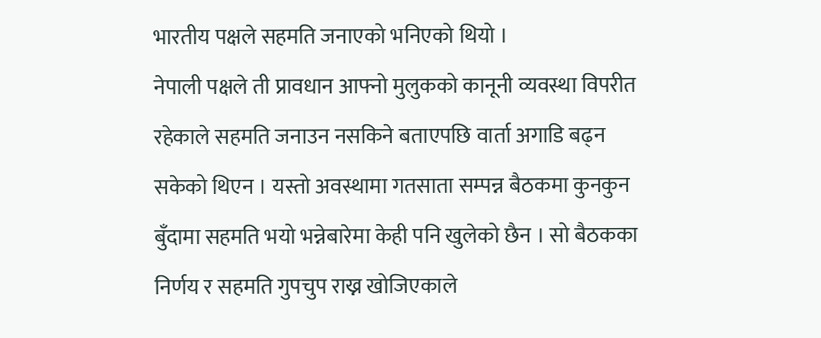भारतीय पक्षले सहमति जनाएको भनिएको थियो ।
नेपाली पक्षले ती प्रावधान आफ्नो मुलुकको कानूनी व्यवस्था विपरीत रहेकाले सहमति जनाउन नसकिने बताएपछि वार्ता अगाडि बढ्न सकेको थिएन । यस्तो अवस्थामा गतसाता सम्पन्न बैठकमा कुनकुन बुँदामा सहमति भयो भन्नेबारेमा केही पनि खुलेको छैन । सो बैठकका निर्णय र सहमति गुपचुप राख्न खोजिएकाले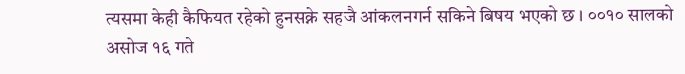त्यसमा केही कैफियत रहेको हुनसक्ने सहजै आंकलनगर्न सकिने बिषय भएको छ । ००१० सालको असोज १६ गते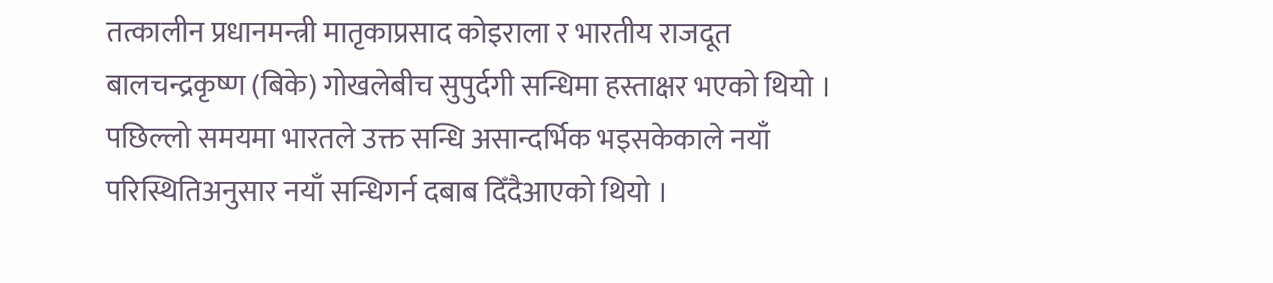तत्कालीन प्रधानमन्त्री मातृकाप्रसाद कोइराला र भारतीय राजदूत बालचन्द्रकृष्ण (बिके) गोखलेबीच सुपुर्दगी सन्धिमा हस्ताक्षर भएको थियो । पछिल्लो समयमा भारतले उक्त सन्धि असान्दर्भिक भइसकेकाले नयाँ परिस्थितिअनुसार नयाँ सन्धिगर्न दबाब दिँदैआएको थियो ।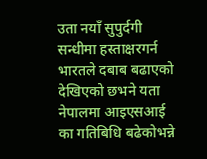उता नयाँ सुपुर्दगी सन्धीमा हस्ताक्षरगर्न भारतले दबाब बढाएको देखिएको छभने यता नेपालमा आइएसआई का गतिबिधि बढेकोभन्ने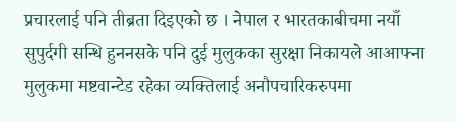प्रचारलाई पनि तीब्रता दिइएको छ । नेपाल र भारतकाबीचमा नयाँ सुपुर्दगी सन्धि हुननसके पनि दुई मुलुकका सुरक्षा निकायले आआफ्ना मुलुकमा मष्टवान्टेड रहेका व्यक्तिलाई अनौपचारिकरुपमा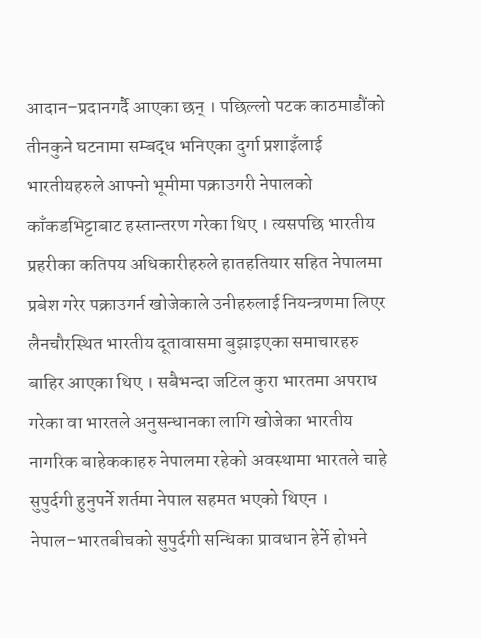आदान–प्रदानगर्दै आएका छन् । पछिल्लो पटक काठमाडौंको तीनकुने घटनामा सम्बद्ध भनिएका दुर्गा प्रशाइँलाई भारतीयहरुले आफ्नो भूमीमा पक्राउगरी नेपालको काँकडभिट्टाबाट हस्तान्तरण गरेका थिए । त्यसपछि भारतीय प्रहरीका कतिपय अधिकारीहरुले हातहतियार सहित नेपालमा प्रबेश गरेर पक्राउगर्न खोजेकाले उनीहरुलाई नियन्त्रणमा लिएर लैनचौरस्थित भारतीय दूतावासमा बुझाइएका समाचारहरु बाहिर आएका थिए । सबैभन्दा जटिल कुरा भारतमा अपराध गरेका वा भारतले अनुसन्धानका लागि खोजेका भारतीय नागरिक बाहेककाहरु नेपालमा रहेको अवस्थामा भारतले चाहे सुपुर्दगी हुनुपर्ने शर्तमा नेपाल सहमत भएको थिएन । नेपाल–भारतबीचको सुपुर्दगी सन्धिका प्रावधान हेर्ने होभने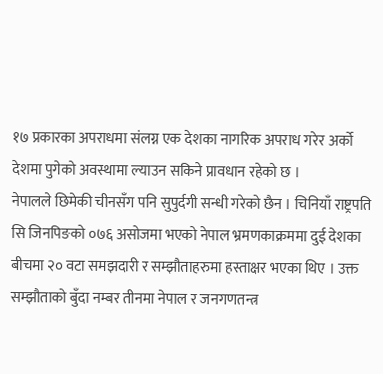१७ प्रकारका अपराधमा संलग्न एक देशका नागरिक अपराध गरेर अर्को देशमा पुगेको अवस्थामा ल्याउन सकिने प्रावधान रहेको छ ।
नेपालले छिमेकी चीनसँग पनि सुपुर्दगी सन्धी गरेको छैन । चिनियाँ राष्ट्रपति सि जिनपिङको ०७६ असोजमा भएको नेपाल भ्रमणकाक्रममा दुई देशका बीचमा २० वटा समझदारी र सम्झौताहरुमा हस्ताक्षर भएका थिए । उक्त सम्झौताको बुँदा नम्बर तीनमा नेपाल र जनगणतन्त्र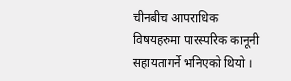चीनबीच आपराधिक विषयहरुमा पारस्परिक कानूनी सहायतागर्ने भनिएको थियो ।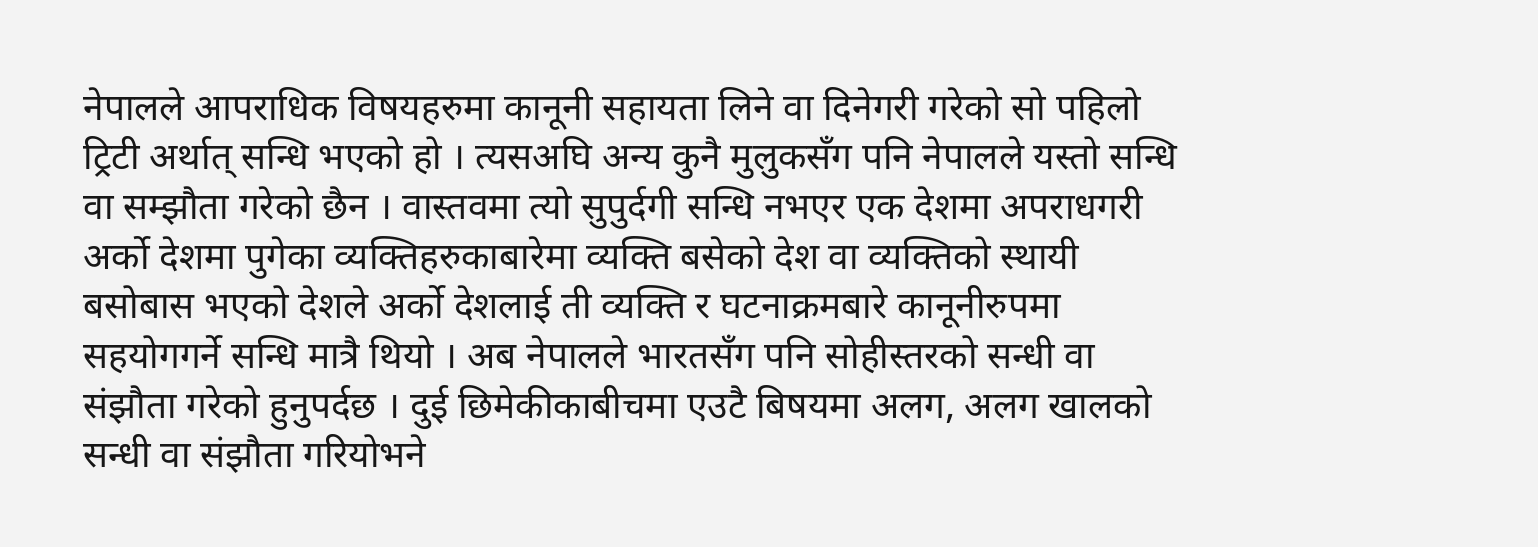नेपालले आपराधिक विषयहरुमा कानूनी सहायता लिने वा दिनेगरी गरेको सो पहिलो ट्रिटी अर्थात् सन्धि भएको हो । त्यसअघि अन्य कुनै मुलुकसँग पनि नेपालले यस्तो सन्धि वा सम्झौता गरेको छैन । वास्तवमा त्यो सुपुर्दगी सन्धि नभएर एक देशमा अपराधगरी अर्को देशमा पुगेका व्यक्तिहरुकाबारेमा व्यक्ति बसेको देश वा व्यक्तिको स्थायी बसोबास भएको देशले अर्को देशलाई ती व्यक्ति र घटनाक्रमबारे कानूनीरुपमा सहयोगगर्ने सन्धि मात्रै थियो । अब नेपालले भारतसँग पनि सोहीस्तरको सन्धी वा संझौता गरेको हुनुपर्दछ । दुई छिमेकीकाबीचमा एउटै बिषयमा अलग, अलग खालको सन्धी वा संझौता गरियोभने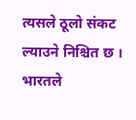त्यसले ठूलो संकट ल्याउने निश्चित छ । भारतले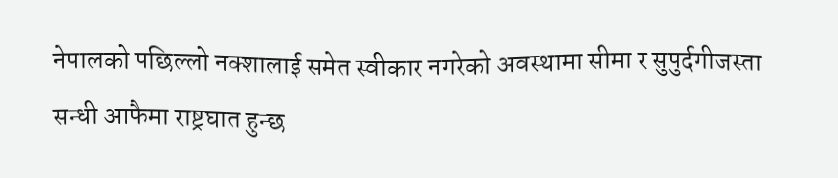नेपालको पछिल्लो नक्शालाई समेत स्वीकार नगरेको अवस्थामा सीमा र सुपुर्दगीजस्ता सन्धी आफैमा राष्ट्रघात हुन्छ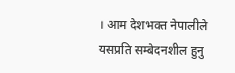। आम देशभक्त नेपालीले यसप्रति सम्बेदनशील हुनु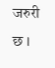जरुरी छ ।